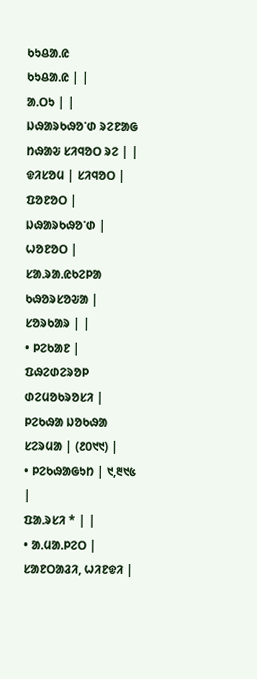ᱠᱩᱪᱟᱹᱭ
ᱠᱩᱪᱟᱹᱭ | |
ᱟᱹᱛᱩ | |
ᱡᱷᱟᱨᱠᱷᱚᱸᱰ ᱨᱮᱱᱟᱜ ᱴᱷᱟᱶ ᱥᱤᱧᱚᱛ ᱨᱮ | |
ᱫᱤᱥᱚᱢ | ᱥᱤᱧᱚᱛ |
ᱯᱚᱱᱚᱛ | ᱡᱷᱟᱨᱠᱷᱚᱸᱰ |
ᱦᱚᱱᱚᱛ | ᱥᱟᱹᱨᱟᱹᱭᱠᱮᱞᱟ ᱠᱷᱚᱨᱥᱚᱶᱟ |
ᱥᱚᱨᱠᱟᱨ | |
• ᱞᱮᱠᱟᱱ | ᱯᱷᱮᱰᱮᱨᱚᱞ ᱰᱮᱢᱚᱠᱨᱚᱥᱤ |
ᱞᱮᱠᱷᱟ ᱡᱚᱠᱷᱟ ᱥᱮᱨᱢᱟ | (᱒᱐᱑᱑) |
• ᱞᱮᱠᱷᱟᱜᱩᱴ | ᱑,᱓᱑᱕ |
ᱯᱟᱹᱨᱥᱤ * | |
• ᱟᱹᱢᱟᱹᱞᱮᱛ | ᱥᱟᱱᱛᱟᱲᱤ, ᱦᱤᱱᱫᱤ |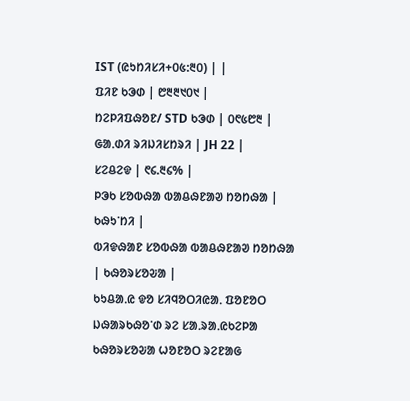IST (ᱭᱩᱴᱤᱥᱤ+᱐᱕:᱓᱐) | |
ᱯᱤᱱ ᱠᱳᱰ | ᱘᱓᱓᱑᱐᱑ |
ᱴᱮᱞᱤᱯᱷᱚᱱ/ STD ᱠᱳᱰ | ᱐᱖᱕᱘᱓ |
ᱜᱟᱹᱰᱤ ᱨᱤᱡᱤᱥᱴᱨᱤ | JH 22 |
ᱥᱮᱪᱮᱫ | ᱖᱔.᱓᱔% |
ᱞᱳᱠ ᱥᱚᱵᱷᱟ ᱵᱟᱪᱷᱱᱟᱣ ᱴᱚᱴᱷᱟ | ᱠᱷᱩᱸᱴᱤ |
ᱵᱤᱫᱷᱟᱱ ᱥᱚᱵᱷᱟ ᱵᱟᱪᱷᱱᱟᱣ ᱴᱚᱴᱷᱟ | ᱠᱷᱚᱨᱥᱚᱶᱟ |
ᱠᱩᱪᱟᱹᱭ ᱫᱚ ᱥᱤᱧᱚᱛᱤᱭᱟᱹ ᱯᱚᱱᱚᱛ ᱡᱷᱟᱨᱠᱷᱚᱸᱰ ᱨᱮ ᱥᱟᱹᱨᱟᱹᱭᱠᱮᱞᱟ ᱠᱷᱚᱨᱥᱚᱶᱟ ᱦᱚᱱᱚᱛ ᱨᱮᱱᱟᱜ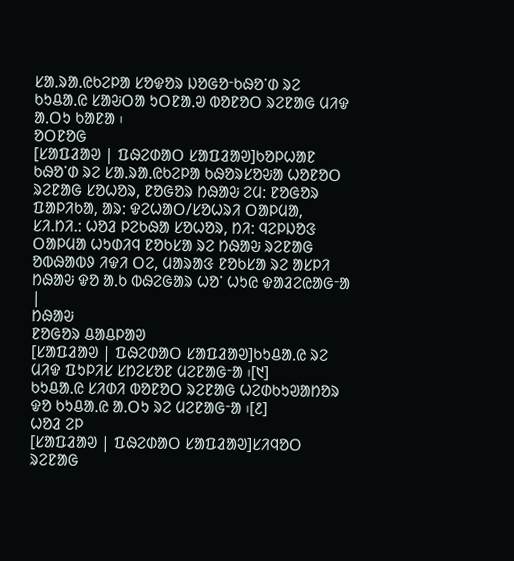ᱥᱟᱹᱨᱟᱹᱭᱠᱮᱞᱟ ᱥᱚᱫᱚᱨ ᱡᱚᱜᱚᱼᱠᱷᱚᱸᱰ ᱨᱮ ᱠᱩᱪᱟᱹᱭ ᱥᱟᱶᱛᱟ ᱩᱛᱱᱟᱹᱣ ᱵᱚᱱᱚᱛ ᱨᱮᱱᱟᱜ ᱢᱤᱫ ᱟᱹᱛᱩ ᱠᱟᱱᱟ ᱾
ᱚᱛᱱᱚᱜ
[ᱥᱟᱯᱲᱟᱣ | ᱯᱷᱮᱰᱟᱛ ᱥᱟᱯᱲᱟᱣ]ᱠᱚᱞᱦᱟᱱ ᱠᱷᱚᱸᱰ ᱨᱮ ᱥᱟᱹᱨᱟᱹᱭᱠᱮᱞᱟ ᱠᱷᱚᱨᱥᱚᱶᱟ ᱦᱚᱱᱚᱛ ᱨᱮᱱᱟᱜ ᱥᱚᱦᱚᱨ, ᱱᱚᱜᱚᱨ ᱴᱷᱟᱶ ᱮᱢ: ᱱᱚᱜᱚᱨ ᱯᱟᱞᱤᱠᱟ, ᱟᱨ: ᱫᱮᱦᱟᱛ/ᱥᱚᱦᱨᱤ ᱛᱟᱞᱢᱟ, ᱥᱤ.ᱴᱤ.: ᱦᱚᱲ ᱞᱮᱠᱷᱟ ᱥᱚᱦᱚᱨ, ᱴᱤ: ᱧᱮᱞᱡᱚᱝ ᱛᱟᱞᱢᱟ ᱦᱩᱰᱤᱧ ᱱᱚᱠᱥᱟ ᱨᱮ ᱴᱷᱟᱶ ᱨᱮᱱᱟᱜ ᱚᱵᱷᱟᱵᱽ ᱤᱫᱤ ᱛᱮ, ᱢᱟᱨᱟᱝ ᱱᱚᱠᱥᱟ ᱨᱮ ᱟᱥᱞᱤ ᱴᱷᱟᱶ ᱫᱚ ᱟᱹᱠ ᱵᱷᱮᱜᱟᱨ ᱦᱚᱸ ᱦᱩᱭ ᱫᱟᱲᱮᱭᱟᱜᱼᱟ |
ᱴᱷᱟᱶ
ᱱᱚᱜᱚᱨ ᱪᱟᱪᱞᱟᱣ
[ᱥᱟᱯᱲᱟᱣ | ᱯᱷᱮᱰᱟᱛ ᱥᱟᱯᱲᱟᱣ]ᱠᱩᱪᱟᱹᱭ ᱨᱮ ᱢᱤᱫ ᱯᱩᱞᱤᱥ ᱥᱴᱮᱥᱚᱱ ᱢᱮᱱᱟᱜᱼᱟ ᱾[᱑]
ᱠᱩᱪᱟᱹᱭ ᱥᱤᱰᱤ ᱵᱚᱱᱚᱛ ᱨᱮᱱᱟᱜ ᱦᱮᱰᱠᱩᱣᱟᱴᱚᱨ ᱫᱚ ᱠᱩᱪᱟᱹᱭ ᱟᱹᱛᱩ ᱨᱮ ᱢᱮᱱᱟᱜᱼᱟ ᱾[᱒]
ᱦᱚᱲ ᱮᱞ
[ᱥᱟᱯᱲᱟᱣ | ᱯᱷᱮᱰᱟᱛ ᱥᱟᱯᱲᱟᱣ]ᱥᱤᱧᱚᱛ ᱨᱮᱱᱟᱜ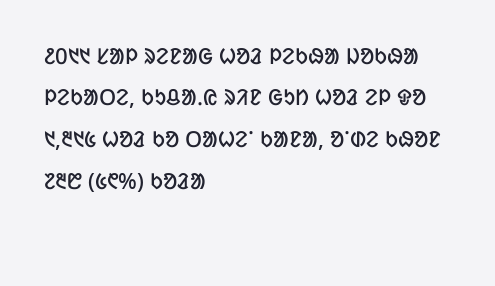᱒᱐᱑᱑ ᱥᱟᱞ ᱨᱮᱱᱟᱜ ᱦᱚᱲ ᱞᱮᱠᱷᱟ ᱡᱚᱠᱷᱟ ᱞᱮᱠᱟᱛᱮ, ᱠᱩᱪᱟᱹᱭ ᱨᱤᱱ ᱜᱩᱴ ᱦᱚᱲ ᱮᱞ ᱫᱚ ᱑,᱓᱑᱕ ᱦᱚᱲ ᱠᱚ ᱛᱟᱦᱮᱸ ᱠᱟᱱᱟ, ᱚᱸᱰᱮ ᱠᱷᱚᱱ ᱗᱓᱘ (᱕᱖%) ᱠᱚᱲᱟ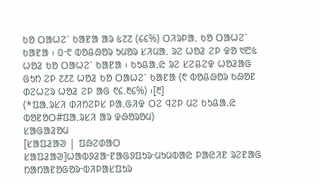ᱠᱚ ᱛᱟᱦᱮᱸ ᱠᱟᱱᱟ ᱟᱨ ᱕᱗᱗ (᱔᱔%) ᱛᱤᱨᱞᱟᱹ ᱠᱚ ᱛᱟᱦᱮᱸ ᱠᱟᱱᱟ ᱾ ᱐ᱼ᱖ ᱵᱚᱪᱷᱚᱨ ᱩᱢᱚᱨ ᱥᱤᱢᱟᱹ ᱨᱮ ᱦᱚᱲ ᱮᱞ ᱫᱚ ᱑᱘᱕ ᱦᱚᱲ ᱠᱚ ᱛᱟᱦᱮᱸ ᱠᱟᱱᱟ ᱾ ᱠᱩᱪᱟᱹᱭ ᱨᱮ ᱥᱮᱪᱮᱫ ᱦᱚᱲᱟᱜ ᱜᱩᱴ ᱮᱞ ᱗᱒᱗ ᱦᱚᱲ ᱠᱚ ᱛᱟᱦᱮᱸ ᱠᱟᱱᱟ (᱖ ᱵᱚᱪᱷᱚᱨ ᱠᱷᱚᱱ ᱰᱮᱦᱮᱨ ᱦᱚᱲ ᱮᱞ ᱟᱜ ᱖᱔.᱓᱔%) ᱾[᱓]
(*ᱯᱟᱹᱨᱥᱤ ᱰᱤᱴᱮᱞᱥ ᱞᱟᱹᱜᱤᱫ ᱛᱮ ᱧᱮᱞ ᱢᱮ ᱠᱩᱪᱟᱹᱭ ᱵᱚᱱᱚᱛ#ᱯᱟᱹᱨᱥᱤ ᱟᱨ ᱫᱷᱚᱨᱚᱢ)
ᱥᱟᱜᱟᱲᱚᱢ
[ᱥᱟᱯᱲᱟᱣ | ᱯᱷᱮᱰᱟᱛ ᱥᱟᱯᱲᱟᱣ]ᱦᱟᱵᱽᱲᱟᱼᱱᱟᱜᱽᱯᱩᱨᱼᱢᱩᱢᱵᱟᱭ ᱞᱟᱭᱤᱱ ᱨᱮᱱᱟᱜ ᱴᱟᱴᱟᱱᱚᱜᱚᱨᱼᱵᱤᱞᱟᱥᱯᱩᱨ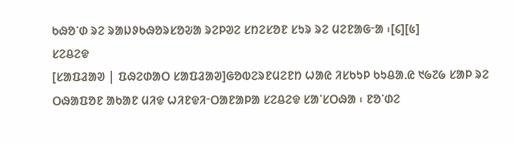ᱠᱷᱚᱸᱰ ᱨᱮ ᱨᱟᱡᱽᱠᱷᱚᱨᱥᱚᱶᱟ ᱨᱮᱞᱣᱮ ᱥᱴᱮᱥᱚᱱ ᱥᱩᱨ ᱨᱮ ᱢᱮᱱᱟᱜᱼᱟ ᱾[᱔][᱕]
ᱥᱮᱪᱮᱫ
[ᱥᱟᱯᱲᱟᱣ | ᱯᱷᱮᱰᱟᱛ ᱥᱟᱯᱲᱟᱣ]ᱜᱚᱵᱮᱨᱱᱢᱮᱱᱴ ᱦᱟᱭ ᱤᱥᱠᱩᱞ ᱠᱩᱪᱟᱹᱭ ᱑᱙᱗᱙ ᱥᱟᱞ ᱨᱮ ᱛᱷᱟᱯᱚᱱ ᱟᱠᱟᱱ ᱢᱤᱫ ᱦᱤᱱᱫᱤᱼᱛᱟᱱᱟᱞᱟ ᱥᱮᱪᱮᱫ ᱥᱟᱸᱥᱛᱷᱟ ᱾ ᱱᱚᱸᱰᱮ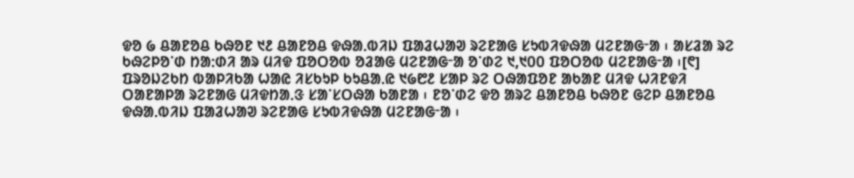ᱫᱚ ᱙ ᱪᱟᱱᱚᱪ ᱠᱷᱚᱱ ᱑᱒ ᱪᱟᱱᱚᱪ ᱫᱷᱟᱹᱵᱤᱡ ᱯᱟᱲᱦᱟᱣ ᱨᱮᱱᱟᱜ ᱥᱩᱵᱤᱫᱷᱟ ᱢᱮᱱᱟᱜᱼᱟ ᱾ ᱟᱥᱲᱟ ᱨᱮ ᱠᱷᱮᱞᱚᱸᱰ ᱴᱟᱺᱰᱤ ᱟᱨ ᱢᱤᱫ ᱯᱚᱛᱚᱵ ᱚᱲᱟᱜ ᱢᱮᱱᱟᱜᱼᱟ ᱚᱸᱰᱮ ᱑,᱑᱐᱐ ᱯᱚᱛᱚᱵ ᱢᱮᱱᱟᱜᱼᱟ ᱾[᱖]
ᱯᱨᱚᱡᱮᱠᱴ ᱵᱟᱞᱤᱠᱟ ᱦᱟᱭ ᱤᱥᱠᱩᱞ ᱠᱩᱪᱟᱹᱭ ᱑᱙᱘᱒ ᱥᱟᱞ ᱨᱮ ᱛᱷᱟᱯᱚᱱ ᱟᱠᱟᱱ ᱢᱤᱫ ᱦᱤᱱᱫᱤ ᱛᱟᱱᱟᱞᱟ ᱨᱮᱱᱟᱜ ᱢᱤᱫᱴᱟᱹᱝ ᱥᱟᱸᱥᱛᱷᱟ ᱠᱟᱱᱟ ᱾ ᱱᱚᱸᱰᱮ ᱫᱚ ᱟᱨᱮ ᱪᱟᱱᱚᱪ ᱠᱷᱚᱱ ᱜᱮᱞ ᱪᱟᱱᱚᱪ ᱫᱷᱟᱹᱵᱤᱡ ᱯᱟᱲᱦᱟᱣ ᱨᱮᱱᱟᱜ ᱥᱩᱵᱤᱫᱷᱟ ᱢᱮᱱᱟᱜᱼᱟ ᱾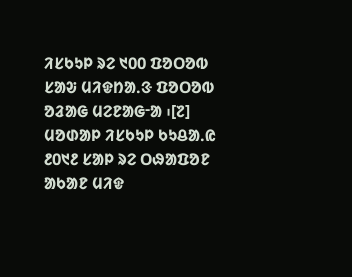ᱤᱥᱠᱩᱞ ᱨᱮ ᱑᱐᱐ ᱯᱚᱛᱚᱵ ᱥᱟᱶ ᱢᱤᱫᱴᱟᱹᱝ ᱯᱚᱛᱚᱵ ᱚᱲᱟᱜ ᱢᱮᱱᱟᱜᱼᱟ ᱾[᱗]
ᱢᱚᱰᱟᱞ ᱤᱥᱠᱩᱞ ᱠᱩᱪᱟᱹᱭ ᱒᱐᱑᱒ ᱥᱟᱞ ᱨᱮ ᱛᱷᱟᱯᱚᱱ ᱟᱠᱟᱱ ᱢᱤᱫ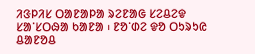ᱤᱝᱞᱤᱥ ᱛᱟᱱᱟᱞᱟ ᱨᱮᱱᱟᱜ ᱥᱮᱪᱮᱫ ᱥᱟᱸᱥᱛᱷᱟ ᱠᱟᱱᱟ ᱾ ᱱᱚᱸᱰᱮ ᱫᱚ ᱛᱩᱨᱩᱭ ᱪᱟᱱᱚᱪ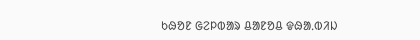ᱠᱷᱚᱱ ᱜᱮᱞᱵᱟᱨ ᱪᱟᱱᱚᱪ ᱫᱷᱟᱹᱵᱤᱡ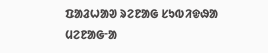ᱯᱟᱲᱦᱟᱣ ᱨᱮᱱᱟᱜ ᱥᱩᱵᱤᱫᱷᱟ ᱢᱮᱱᱟᱜᱼᱟ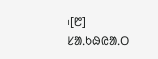᱾[᱘]
ᱥᱟᱹᱠᱷᱭᱟᱹᱛ